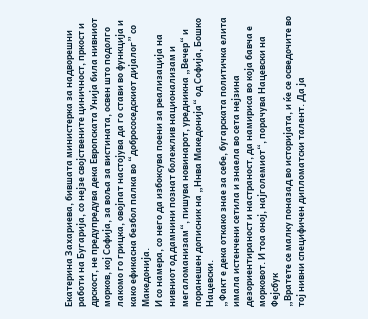Екатерина Захариева, бившата министерка за надворешни работи на Бугарија, со нејзе својствените циничност, пркост и дрскост, не предупредува дека Европската Унија била нивниот морков, кој Софија, за воља за вистината, освен што подолго лакомо го грицка, овојпат настојува да го стави во функција и како ефикасна безбол палка во “добрососедскиот дијалог” со Македонија.
И со намера, со него да избоксува поени за реализација на нивниот од дамнини познат болежлив национализам и мегаломанизам“, пишува новинарот, уредникна „Вечер“ и поранешен дописник на „Ннва Македонија“ од Софија, Бошко Нацевски.
„Факт е дека откако знае за себе, бугарската политичка елита имала истенчени сетила и знаела во сета нејзина дезориентираност и настраност, да намириса во која бавча е морковот. И тоа оној, најголемиот“, порачува Нацевски на Фејсбук
„Вратете се малку поназад во историјата, и ќе се осведочите во тој нивни специфичен дипломатски талент. Да ја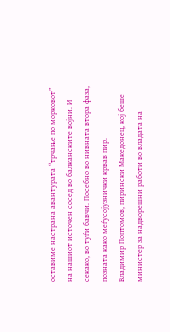оставиме настрана авантурата “трчање по морковот” на нашиот источен сосед во балканските војни. И секако, во туѓи бавчи. Посебно во нивната втора фаза, позната како меѓусојузнички крвав пир.
Владимир Поптомов, пирински Македонец, кој беше министер за надворешни работи во владата на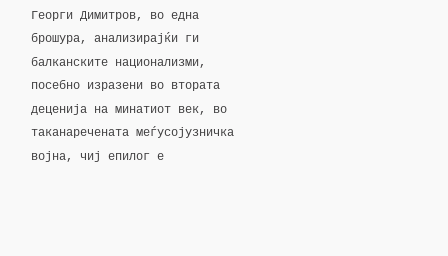Георги Димитров, во една брошура, анализирајќи ги балканските национализми, посебно изразени во втората деценија на минатиот век, во таканаречената меѓусојузничка војна, чиј епилог е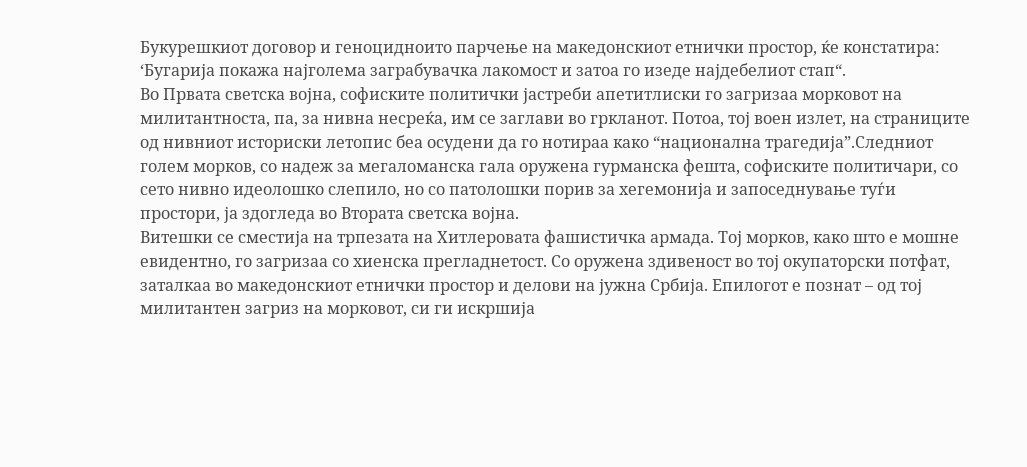Букурешкиот договор и геноцидноито парчење на македонскиот етнички простор, ќе констатира:
‘Бугарија покажа најголема заграбувачка лакомост и затоа го изеде најдебелиот стап“.
Во Првата светска војна, софиските политички јастреби апетитлиски го загризаа морковот на милитантноста, па, за нивна несреќа, им се заглави во гркланот. Потоа, тој воен излет, на страниците од нивниот историски летопис беа осудени да го нотираа како “национална трагедија”.Следниот голем морков, со надеж за мегаломанска гала оружена гурманска фешта, софиските политичари, со сето нивно идеолошко слепило, но со патолошки порив за хегемонија и запоседнување туѓи простори, ја здогледа во Втората светска војна.
Витешки се сместија на трпезата на Хитлеровата фашистичка армада. Тој морков, како што е мошне евидентно, го загризаа со хиенска прегладнетост. Со оружена здивеност во тој окупаторски потфат, заталкаа во македонскиот етнички простор и делови на јужна Србија. Епилогот е познат – од тој милитантен загриз на морковот, си ги искршија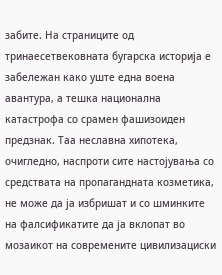забите. На страниците од тринаесетвековната бугарска историја е забележан како уште една воена авантура, а тешка национална катастрофа со срамен фашизоиден предзнак. Таа неславна хипотека, очигледно, наспроти сите настојувања со средствата на пропагандната козметика, не може да ја избришат и со шминките на фалсификатите да ја вклопат во мозаикот на современите цивилизациски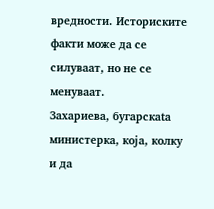вредности. Историските факти може да се силуваат, но не се менуваат.
Захариева, бугарскаta министерка, која, колку и да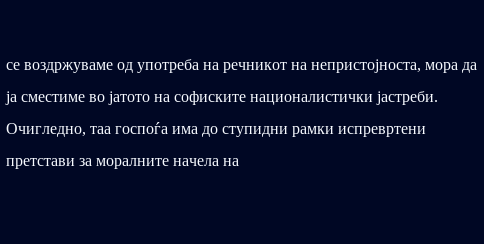се воздржуваме од употреба на речникот на непристојноста, мора да ја сместиме во јатото на софиските националистички јастреби. Очигледно, таа госпоѓа има до ступидни рамки испревртени претстави за моралните начела на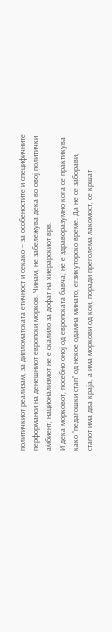политичкиот реализам, за дипломатската етичност и секако – за особеностите и специфичните перформанси на денешниот европски морков. Чинам, не забележува дека во овој политички амбиент, национализмот не е скалило за дофат на хиерарскиот врв.
И дека морковот, посебно оној од европската бавча, не е здраворазумно кога се практикува како “педагошки стап” од некое одамна минато, егзикуторско време. Да не се заборави, стапот има два краја, а има моркови од кои, поради преголема лакомост, се кршат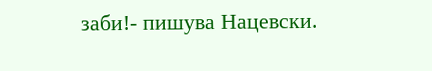заби!- пишува Нацевски.